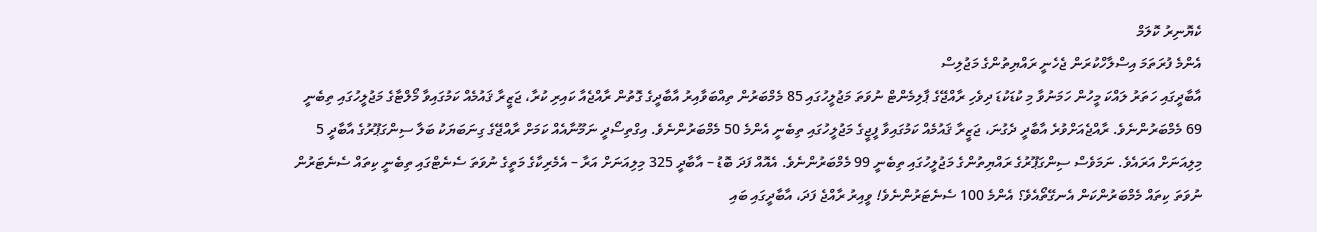ކެޔޮނިރު ކޮލަމް
އެންމެ ފުރަތަމަ އިސްލާހްކުރަން ޖެހެނީ ރައްޔިތުންގެ މަޖުލިސް
އާބާދީގައި ހަތަރު ލައްކަ މީހުން ހަމަނުވާ މި ކުޑަކުޑަ ދިވެހި ރާއްޖޭގެ ޕާލިމެންޓް ނުވަތަ މަޖުލީހުގައި 85 މެމްބަރުން ތިއްބަވާއިރު އާބާދީގެ ގޮތުން ރާއްޖެއާ ކައިރި ކުރާ، ޖަޒީރާ ޤައުމެއް ކަމުގައިވާ މޯލްޓާގެ މަޖުލީހުގައި ތިބެނީ 69 މެމްބަރުންނެވެ. ރާއްޖެއަށްވުރެ އާބާދީ ދެގުނަ، ޖަޒީރާ ޤައުމެއް ކަމުގައިވާ ފީޖީގެ މަޖުލީހުގައި ތިބެނީ އެންމެ 50 މެމްބަރުންނެވެ. އިގްތިސޯދީ ނަމޫނާއެއް ކަމަށް ރާއްޖޭގެ ގިނަބަޔަކު ބަލާ ސިންގަޕޫރުގެ އާބާދީ 5 މިލިއަނަށް އަރައެވެ. ނަމަވެސް ސިންގަޕޫރުގެ ރައްޔިތުންގެ މަޖުލީހުގައި ތިބެނީ 99 މެމްބަރުންނެވެ. އެއޮއް ފަދަ ބޮޑު – އާބާދީ 325 މިލިއަނަށް އަރާ – އެމެރިކާގެ މަތީގެ ނުވަތަ ސެނެޓްގައި ތިބެނީ ކިތައް ސެނެޓަރުން ނުވަތަ ކިތައް މެމްބަރުންކަން އެނގޭތޯއެވެ؟ އެންމެ 100 ސެނެޓަރުންނެވެ! ވީއިރު ރާއްޖެ ފަދަ، އާބާދީގައި ބައި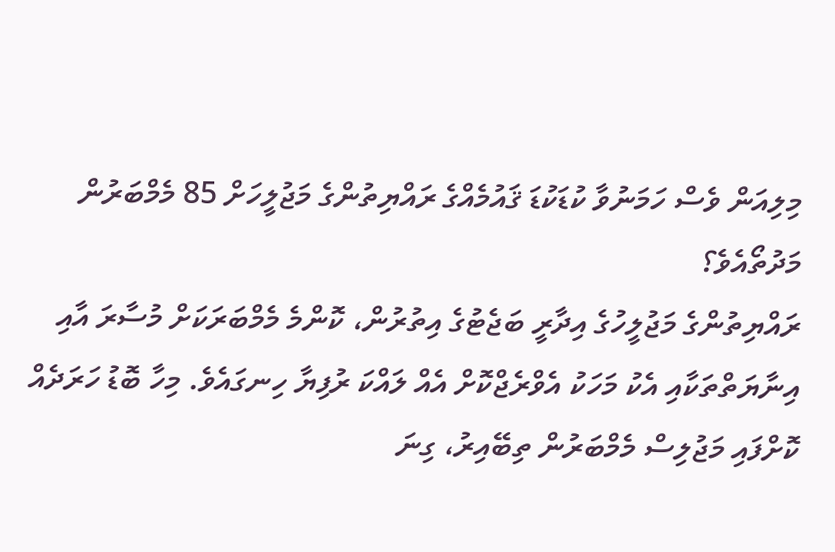މިލިއަން ވެސް ހަމަނުވާ ކުޑަކުޑަ ޤައުމެއްގެ ރައްޔިތުންގެ މަޖުލީހަށް 85 މެމްބަރުން މަދުތޯއެވެ؟
ރައްޔިތުންގެ މަޖުލީހުގެ އިދާރީ ބަޖެޓުގެ އިތުރުން، ކޮންމެ މެމްބަރަކަށް މުސާރަ އާއި އިނާޔަތްތަކާއި އެކު މަހަކު އެވްރެޖްކޮށް އެއް ލައްކަ ރުފިޔާ ހިނގައެވެ. މިހާ ބޮޑު ހަރަދެއް ކޮށްފައި މަޖުލިސް މެމްބަރުން ތިބޭއިރު، ގިނަ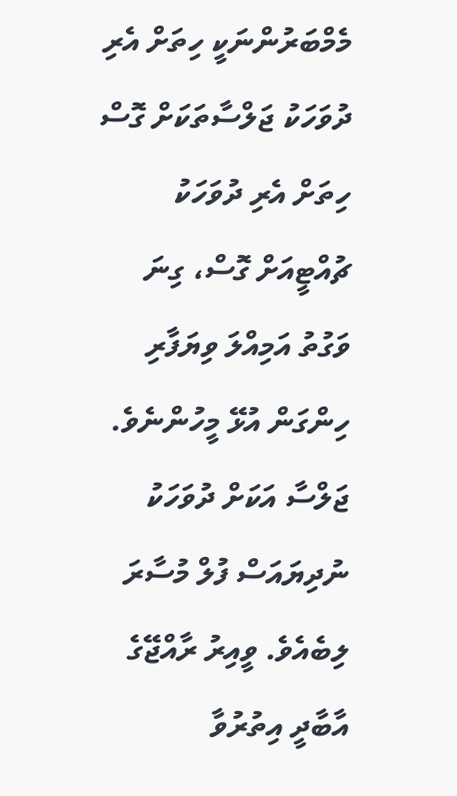މެމްބަރުންނަކީ ހިތަށް އެރި ދުވަހަކު ޖަލްސާތަކަށް ގޮސް ހިތަށް އެރި ދުވަހަކު ޗުއްޓީއަށް ގޮސް، ގިނަ ވަގުތު އަމިއްލަ ވިޔަފާރި ހިންގަން އުޅޭ މީހުންނެވެ. ޖަލްސާ އަކަށް ދުވަހަކު ނުދިޔައަސް ފުލް މުސާރަ ލިބެއެވެ. ވީއިރު ރާއްޖޭގެ އާބާދީ އިތުރުވާ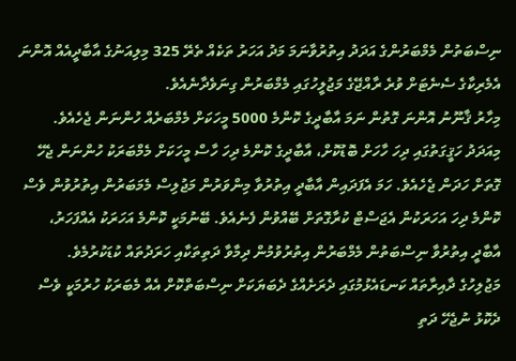ނިސްބަތުން މެމްބަރުންގެ އަދަދު އިތުރުވާނަމަ މަދު އަހަރު ތަކެއް ތެރޭ 325 މިލިއަނުގެ އާބާދީއެއް އޮންނަ އެމެރިކާގެ ސެނެޓަށް ވުރެ ރާއްޖޭގެ މަޖުލީހުގައި މެމްބަރުން ގިނަވެދާނެއެވެ.
މިހާރު ޤާނޫނު އޮންނަ ގޮތުން ނަމަ އާބާދީގެ ކޮންމެ 5000 މީހަކަށް މެމްބަރެއް ހުންނަން ޖެހެއެވެ. މިއަދަދު ހަޤީގަތުގައި ދިހަ ހާހަށް ބޮޑުކޮށް، އާބާދީގެ ކޮންމެ ދިހަ ހާސް މީހަކަށް މެމްބަރަކު ހުންނަން ޖެހޭ ގޮތަށް ހަދަން ޖެހެއެވެ. ހަމަ އެފަދައިން އާބާދީ އިތުރުވާ މިންވަރުން މަޖުލިސް މެމަބަރުން އިތުރުވުން ވެސް ކޮންމެ ދިހަ އަހަރަކުން އެޖަސްޓް ކުރާގޮތަށް ބޭއްވުން ފެނެއެވެ. ބޭނުމަކީ ކޮންމެ އަހަރަކު އެއްފަހަރު، އާބާދީ އިތުރުވާ ނިސްބަތުން މެމްބަރުން އިތުރުވުމުން ދިމާވާ ދަތިތަކާއި ހަރަދުތައް ކުޑަކުރުމެވެ.
މަޖުލިހުގެ ދާއިރާތައް ކަނޑައެޅުމުގައި ދެރަށެއްގެ ދެބަޔަކަށް ނިސްބަތްކޮށް އެއް މެބަރަކު ހުރުމަކީ ވެސް ދެކޮޅު ނުޖެހޭ ދަތި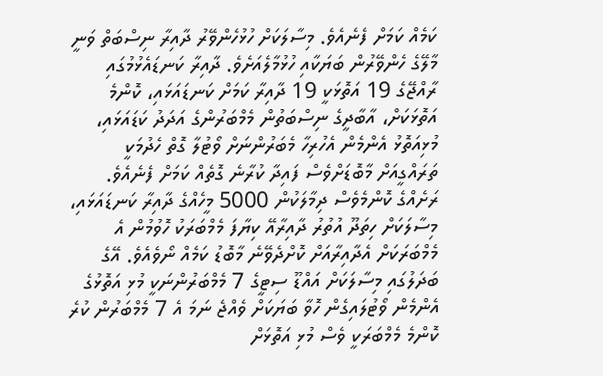ކަމެއް ކަމަށް ފެނެއެވެ. މިސާލަކަށް ހުޅުހެންވޭރު ދާއިރާ ނިސްބަތް ވަނީ މާލޭގެ ހެންވޭރުން ބަޔަކާއި ހުޅުމާލެއަށެވެ. ދާއިރާ ކަނޑައެޅުމުގައި ރާއްޖޭގެ 19 އަތޮޅަކީ 19 ދާއިރާ ކަމަށް ކަނޑައަޅައި، ކޮންމެ އަތޮޅަކަށް، އާބާދީގެ ނިސްބަތުން މެމްބަރުންގެ އަދަދު ކަޑައަޅައި، މުޅިއަތޮޅު އެންމެން އެހުރިހާ މެބަރުންނަށް ވޯޓުލާ ގޮތް ހެދުމަކީ ތަރައްގީއަށް މާބޮޑަށްވެސް ފައިދާ ކުރާނެ ގޮތެއް ކަމަށް ފެނެއެވެ. ރަށެއްގެ ކޮންމެވެސް ދިމާލަކުން 5000 މީހެއްގެ ދާއިރާ ކަނޑައަޅައި، މިސާލަކަށް ހިތަދޫ އުތުރު ދާއިރާއޭ ކިޔާފަ މެމްބަރަކު ހޮވުމުން އެ މެމްބަރަކަށް އެދާއިރާއަށް ކޮށްދެވޭނެ މާބޮޑު ކަމެއް ނޯވެއެވެ. އޭގެ ބަދަލުގައި މިސާލަކަށް އައްޑޫ ސިޓީގެ 7 މެމްބަރުންނަކީ މުޅި އަތޮޅުގެ އެންމެން ވޯޓުލައިގެން ހޮވާ ބަޔަކަށް ވެއްޖެ ނަމަ އެ 7 މެމްބަރުން ކުރެ ކޮންމެ މެމްބަރަކީ ވެސް މުޅި އަތޮޅަށް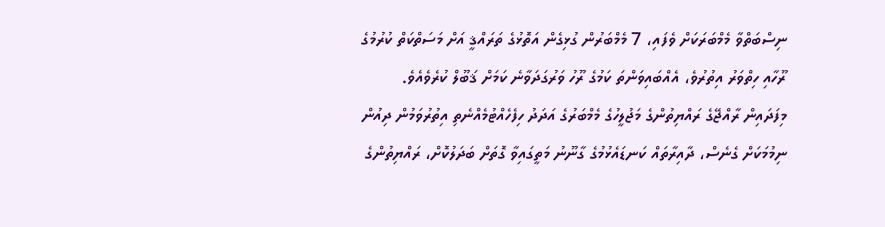ނިސްބަތްވާ މެމްބަރަކަށް ވެފައި، 7 މެމްބަރުން ގުޅިގެން އަތޮޅުގެ ތަރައްޤީ އަށް މަސަތްކަތް ކުރުމުގެ ރޫހާއި ހިތްވަރު އިތުރުވެ، އެއްބައިވަންތަ ކަމުގެ ރޫހު ވަރުގަދަވާނެ ކަމަށް ޤަބޫލް ކުރެވެއެވެ.
މިފަދައިން ރާއްޖޭގެ ރައްޔިތުންގެ މަޖުލީހުގެ މެމްބަރުގެ އަދަދު ހިފެހެއްޓުމެއްނެތި އިތުރުވަމުން ދިއުން ނިމުމަކަށް ގެނެސް، ދާއިރާތައް ކަނޑައެޅުމުގެ ގާނޫނު މަތީގައިވާ ގޮތަށް ބަދަލުކޮށް، ރައްޔިތުންގެ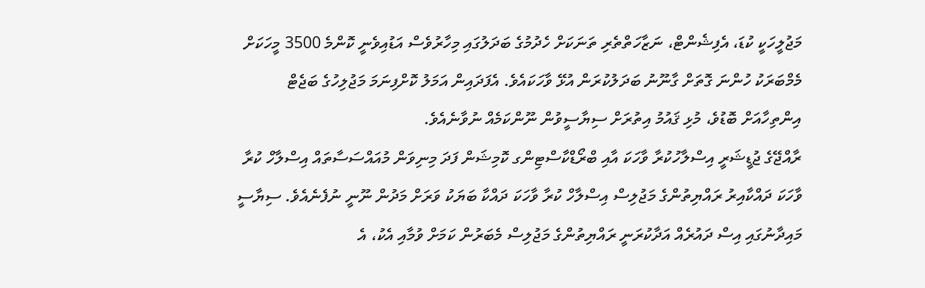މަޖުލީހަކީ ކުޑަ، އެފިޝެންޓް، ނަޒާހަތްތެރި ތަނަކަށް ހެދުމުގެ ބަދަލުގައި މިހާރުވެސް އަޑުއިވެނީ ކޮންމެ 3500 މީހަކަށް މެމްބަރަކު ހުންނަ ގޮތަށް ގާނޫނު ބަދަލުކުރަން އުޅޭ ވާހަކައެވެ. އެފަދައިން އަމަލު ކޮށްފިނަމަ މަޖުލިހުގެ ބަޖެޓް އިންތިހާއަށް ބޮޑުވެ، މުޅި ޤައުމު އިތުރަށް ސިޔާސީވުން ނޫންކަމެއް ނުވާނެއެވެ.
ރާއްޖޭގެ ޖުޑީޝަރީ އިސްލާހުކުރާ ވާހަކަ އާއި ބްރޯޑްކާސްޓިންގ ކޮމިޝަން ފަދަ މިނިވަން މުއައްސަސާތައް އިސްލާހް ކުރާ ވާހަކަ ދައްކާއިރު ރައްޔިތުންގެ މަޖުލިސް އިސްލާހް ކުރާ ވާހަކަ ދައްކާ ބަޔަކު ވަރަށް މަދުން ނޫނީ ނުފެނެއެވެ. ސިޔާސީ މައިދާނުގައި އިސް ދައުރެއް އަދާކުރަނީ ރައްޔިތުންގެ މަޖުލިސް މެބަރުން ކަމަށް ވުމާއި އެކު، އެ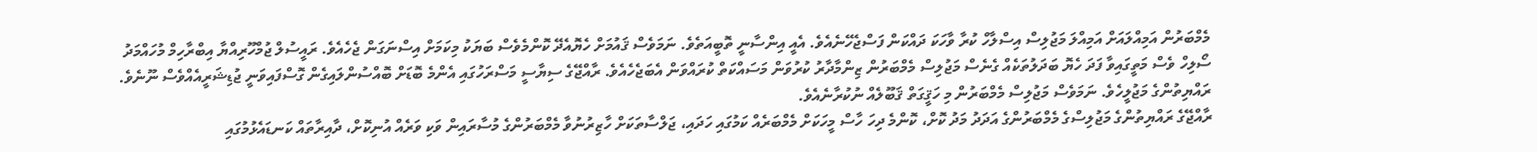މެމްބަރުން އަމިއްލައަށް އަމިއްލަ މަޖުލިސް އިސްލާހް ކުރާ ވާހަކަ ދައްކަން ފަސްޖެހޭނެއެވެ. އެއީ އިންސާނީ ތޮބީއަތެވެ. ނަމަވެސް ޤައުމަށް ހެޔޮއެދޭ ކޮންމެވެސް ބަޔަކު މިކަމަށް އިސްނަގަން ޖެހެއެވެ. ރައީސުލް ޖުމްހޫރިއްޔާ އިބްރާހިމް މުހައްމަދު ސޯލިހް ވެސް މަތީގައިވާ ފަދަ ހެޔޮ ބަދަލުތަކެއް ގެނެސް މަޖުލިސް މެމްބަރުން ޒިންމާދާރު ކުރުވަން މަސައްކަތް ކުރައްވަން އެބަޖެހެއެވެ. ރާއްޖޭގެ ސިޔާސީ މަސްރަހުގައި އެންމެ ބޮޑަށް ބޮއްސުންލައިގެން ގޮސްފައިވަނީ ޖުޑިޝަރީއެއްވެސް ނޫނެވެ. ރައްޔިތުންގެ މަޖުލީހެވެ. ނަމަވެސް މަޖުލިސް މެމްބަރުން މި ހަޤީގަތް ޤަބޫލެއް ނުކުރާނެއެވެ.
ރާއްޖޭގެ ރައްޔިތުންގެ މަޖުލިސްގެ މެމްބަރުންގެ އަދަދު މަދު ކޮށް، ކޮންމެ ދިހަ ހާސް މީހަކަށް މެމްބަރެއް ކަމުގައި ހަދައި، ޖަލްސާތަކަށް ހާޒިރުނުވާ މެމްބަރުންގެ މުސާރައިން ވަކި ވަރެއް އުނިކޮށް، ދާއިރާތައް ކަނޑައެޅުމުގައި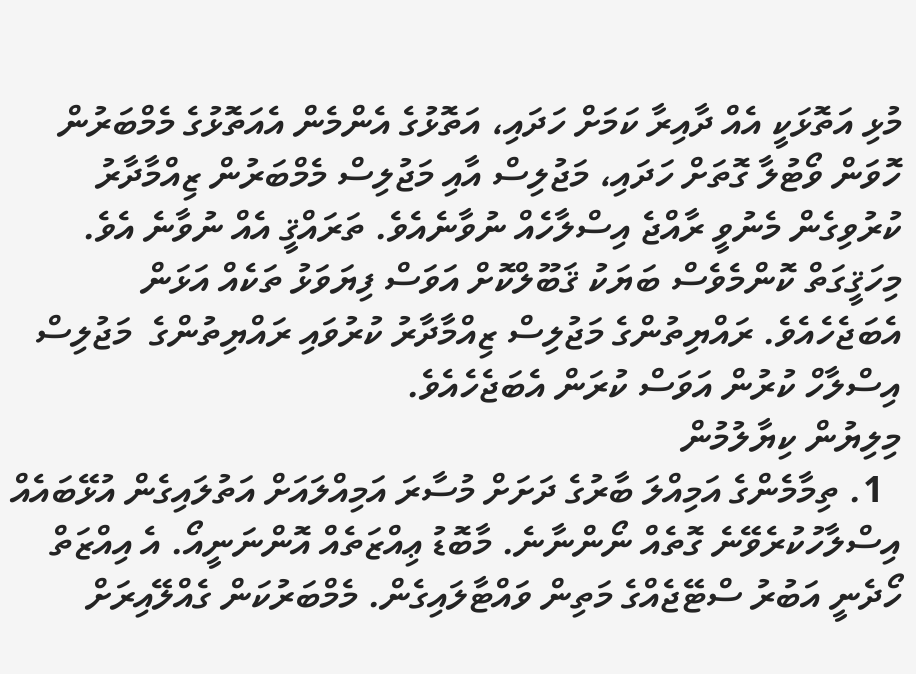މުޅި އަތޮޅަކީ އެއް ދާއިރާ ކަމަށް ހަދައި، އަތޮޅުގެ އެންމެން އެއަތޮޅުގެ މެމްބަރުން ހޮވަން ވޯޓުލާ ގޮތަށް ހަދައި، މަޖުލިސް އާއި މަޖުލިސް މެމްބަރުން ޒިއްމާދާރު ކުރުވިގެން މެނުވީ ރާއްޖެ އިސްލާހެއް ނުވާނެއެވެ. ތަރައްޤީ އެއް ނުވާނެ އެވެ. މިހަޤީގަތް ކޮންމެވެސް ބަޔަކު ޤަބޫލްކޮށް އަވަސް ފިޔަވަޅު ތަކެއް އަޅަން އެބަޖެހެއެވެ. ރައްޔިތުންގެ މަޖުލިސް ޒިއްމާދާރު ކުރުވައި ރައްޔިތުންގެ  މަޖުލިސް އިސްލާހް ކުރުން އަވަސް ކުރަން އެބަޖެހެއެވެ.
މިލިޔުން ކިޔާލުމުން
  1. ތިމާމެންގެ އަމިއްލަ ބާރުގެ ދަށަށް މުސާރަ އަމިއްލައަށް އަތުލައިގެން އުޅޭބައެއް އިސްލާހުކުރެވޭނެ ގޮތެއް ނޯންނާނެ. މާބޮޑު ޢިއްޒަތެއް އޮންނަނީއޯ. އެ އިއްޒަތް ހޯދެނީ އަބުރު ސްޓޭޖެއްގެ މަތިން ވައްޓާލައިގެން. މެމްބަރުކަން ގެއްލޭއިރަށް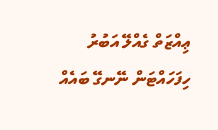ޢިއްޒަތް ގެއްލޭ އަބުރު ހިފަހައްޓަން ނޭނގޭ ބައެއް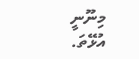މިނޫނީ އުޅޭތަ.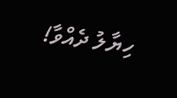ހިޔާލު ދެއްވާ!